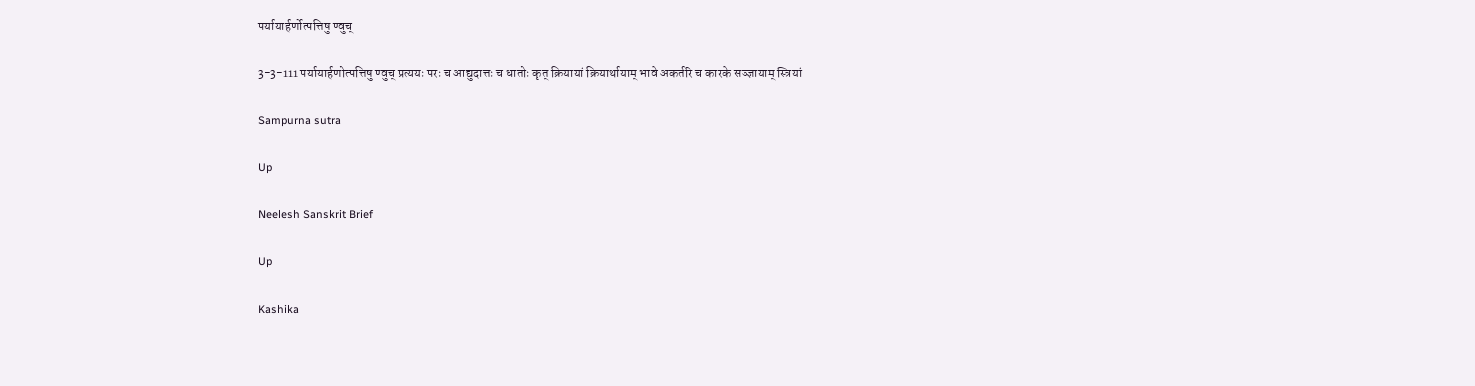पर्यायार्हर्णोत्पत्तिषु ण्वुच्

3-3-111 पर्यायार्हणोत्पत्तिषु ण्वुच् प्रत्ययः परः च आद्युदात्तः च धातोः कृत् क्रियायां क्रियार्थायाम् भावे अकर्तरि च कारके सञ्ज्ञायाम् स्त्रियां

Sampurna sutra

Up

Neelesh Sanskrit Brief

Up

Kashika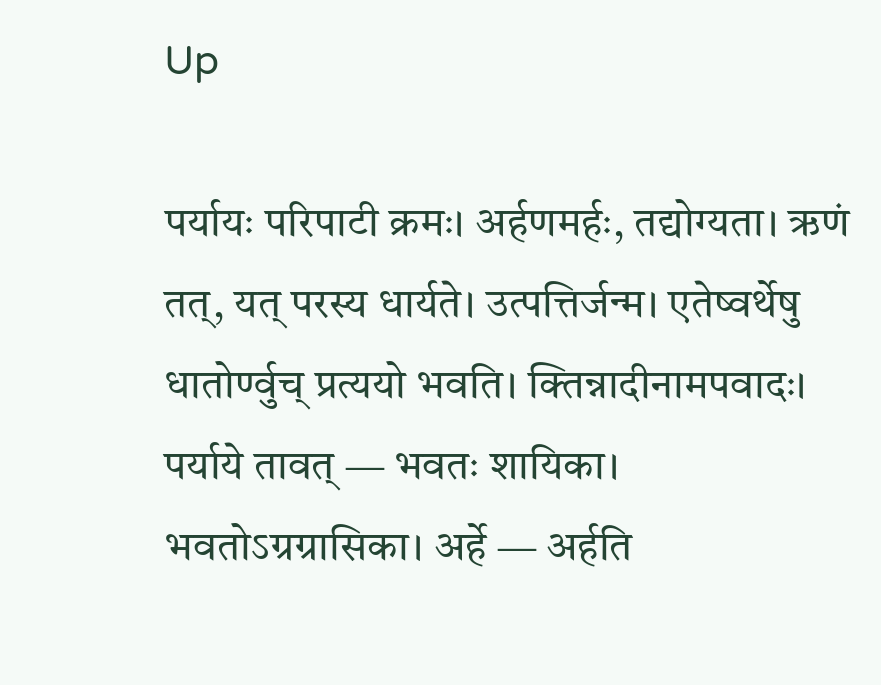Up

पर्यायः परिपाटी क्रमः। अर्हणमर्हः, तद्योग्यता। ऋणं तत्, यत् परस्य धार्यते। उत्पत्तिर्जन्म। एतेष्वर्थेषु धातोर्ण्वुच् प्रत्ययो भवति। क्तिन्नादीनामपवादः। पर्याये तावत् — भवतः शायिका। भवतोऽग्रग्रासिका। अर्हे — अर्हति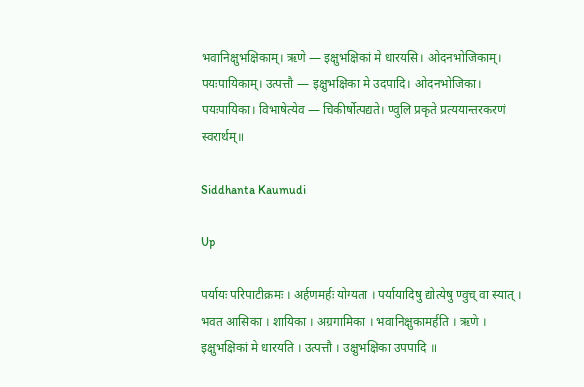भवानिक्षुभक्षिकाम्। ऋणे — इक्षुभक्षिकां मे धारयसि। ओदनभोजिकाम्। पयःपायिकाम्। उत्पत्तौ — इक्षुभक्षिका मे उदपादि। ओदनभोजिका। पयःपायिका। विभाषेत्येव — चिकीर्षोत्पद्यते। ण्वुलि प्रकृते प्रत्ययान्तरकरणं स्वरार्थम्॥

Siddhanta Kaumudi

Up

पर्यायः परिपाटीक्रमः । अर्हणमर्हः योग्यता । पर्यायादिषु द्योत्येषु ण्वुच् वा स्यात् । भवत आसिका । शायिका । अग्रगामिका । भवानिक्षुकामर्हति । ऋणे । इक्षुभक्षिकां मे धारयति । उत्पत्तौ । उक्षुभक्षिका उपपादि ॥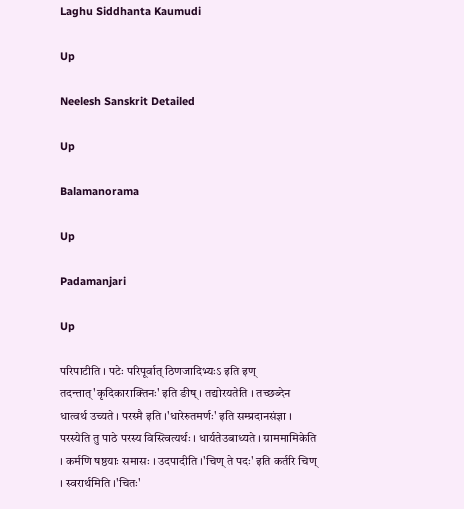Laghu Siddhanta Kaumudi

Up

Neelesh Sanskrit Detailed

Up

Balamanorama

Up

Padamanjari

Up

परिपाटीति । पटेः परिपूर्वात् ठिणजादिभ्यःऽ इति इण् तदन्तात्'कृदिकाराक्तिनः' इति ङीष् । तद्योरयतेति । तच्छब्देन धात्वर्थ उच्यते । परस्मै इति ।'धारेरुतमर्णः' इति सम्प्रदानसंज्ञा । परस्येति तु पाठे परस्य विस्त्वित्यर्थः । धार्यतेउबाध्यते । ग्राममामिकेति । कर्मणि षष्ठयाः समासः । उदपादीति ।'चिण् ते पदः' इति कर्तरि चिण् । स्वरार्थमिति ।'चितः'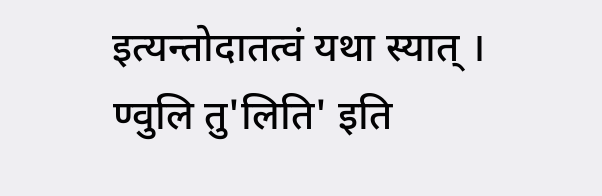इत्यन्तोदातत्वं यथा स्यात् । ण्वुलि तु'लिति' इति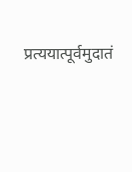प्रत्ययात्पूर्वमुदातं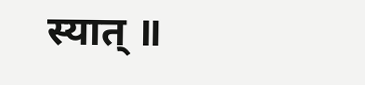स्यात् ॥